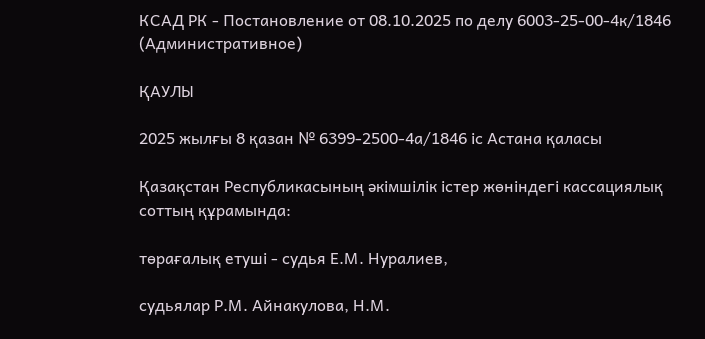КСАД РК - Постановление от 08.10.2025 по делу 6003-25-00-4к/1846 (Административное)

ҚАУЛЫ

2025 жылғы 8 қазан № 6399-2500-4а/1846 іс Астана қаласы

Қазақстан Республикасының әкімшілік істер жөніндегі кассациялық соттың құрамында:

төрағалық етуші - судья Е.М. Нуралиев,

судьялар Р.М. Айнакулова, Н.М.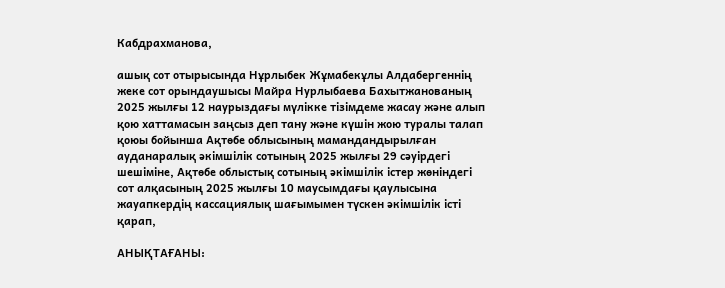Кабдрахманова,

ашық сот отырысында Нұрлыбек Жұмабекұлы Алдабергеннің жеке сот орындаушысы Майра Нурлыбаева Бахытжанованың 2025 жылғы 12 наурыздағы мүлікке тізімдеме жасау және алып қою хаттамасын заңсыз деп тану және күшін жою туралы талап қоюы бойынша Ақтөбе облысының мамандандырылған ауданаралық әкімшілік сотының 2025 жылғы 29 сәуірдегі шешіміне, Ақтөбе облыстық сотының әкімшілік істер жөніндегі сот алқасының 2025 жылғы 10 маусымдағы қаулысына жауапкердің кассациялық шағымымен түскен әкімшілік істі қарап,

АНЫҚТАҒАНЫ: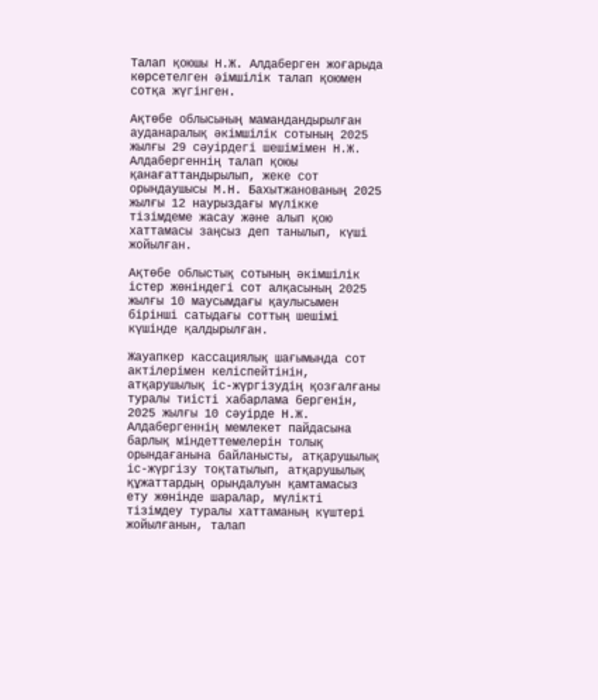Талап қоюшы Н.Ж. Алдаберген жоғарыда көрсетелген әімшілік талап қоюмен сотқа жүгінген.

Ақтөбе облысының мамандандырылған ауданаралық әкімшілік сотының 2025 жылғы 29 сәуірдегі шешімімен Н.Ж. Алдабергеннің талап қоюы қанағаттандырылып, жеке сот орындаушысы М.Н. Бахытжанованың 2025 жылғы 12 наурыздағы мүлікке тізімдеме жасау және алып қою хаттамасы заңсыз деп танылып, күші жойылған.

Ақтөбе облыстық сотының әкімшілік істер жөніндегі сот алқасының 2025 жылғы 10 маусымдағы қаулысымен бірінші сатыдағы соттың шешімі күшінде қалдырылған.

Жауапкер кассациялық шағымында сот актілерімен келіспейтінін, атқарушылық іс-жүргізудің қозғалғаны туралы тиісті хабарлама бергенін, 2025 жылғы 10 сәуірде Н.Ж. Алдабергеннің мемлекет пайдасына барлық міндеттемелерін толық орындағанына байланысты, атқарушылық іс-жүргізу тоқтатылып, атқарушылық құжаттардың орындалуын қамтамасыз ету жөнiнде шаралар, мүлікті тізімдеу туралы хаттаманың күштері жойылғанын, талап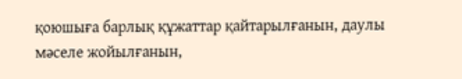қоюшыға барлық құжаттар қайтарылғанын, даулы мәселе жойылғанын,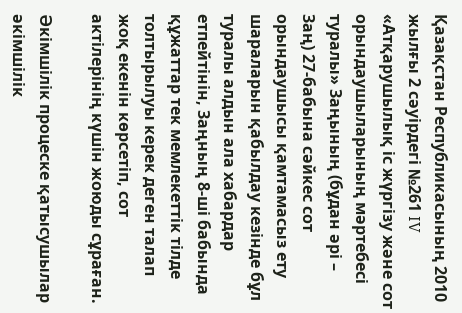Қазақстан Республикасының 2010 жылғы 2 сәуірдегі №261 IV «Атқарушылық iс жүргiзу және сот орындаушыларының мәртебесi туралы» Заңының (бұдан әрі – Заң) 27-бабына сәйкес сот орындаушысы қамтамасыз ету шараларын қабылдау кезінде бұл туралы алдын ала хабардар етпейтінін, Заңның 8-ші бабында құжаттар тек мемлекеттік тілде толтырылуы керек деген талап жоқ екенін көрсетіп, сот актілерінің күшін жоюды сұраған.

Әкімшілік процеске қатысушылар әкімшілік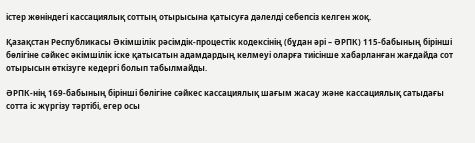істер жөніндегі кассациялық соттың отырысына қатысуға дәлелді себепсіз келген жоқ.

Қазақстан Республикасы Әкімшілік рәсімдік-процестік кодексінің (бұдан әрі – ӘРПК) 115-бабының бірінші бөлігіне сәйкес әкімшілік іске қатысатын адамдардың келмеуі оларға тиісінше хабарланған жағдайда сот отырысын өткізуге кедергі болып табылмайды.

ӘРПК-нің 169-бабының бірінші бөлігіне сәйкес кассациялық шағым жасау және кассациялық сатыдағы сотта іс жүргізу тәртібі, егер осы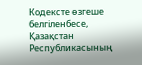Кодексте өзгеше белгіленбесе, Қазақстан Республикасының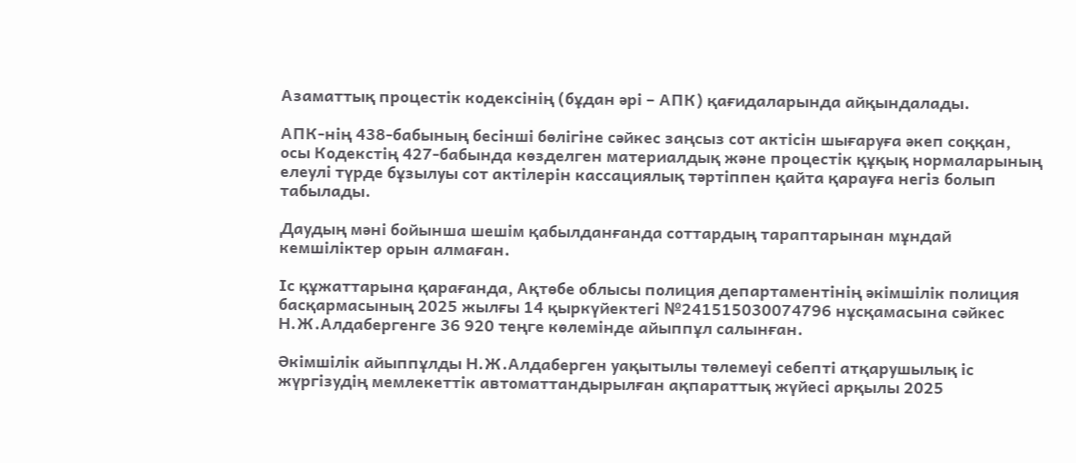Азаматтық процестік кодексінің (бұдан әрі – АПК) қағидаларында айқындалады.

АПК-нің 438-бабының бесінші бөлігіне сәйкес заңсыз сот актiсiн шығаруға әкеп соққан, осы Кодекстің 427-бабында көзделген материалдық және процестік құқық нормаларының елеулi түрде бұзылуы сот актілерін кассациялық тәртіппен қайта қарауға негiз болып табылады.

Даудың мәні бойынша шешім қабылданғанда соттардың тараптарынан мұндай кемшіліктер орын алмаған.

Іс құжаттарына қарағанда, Ақтөбе облысы полиция департаментінің әкімшілік полиция басқармасының 2025 жылғы 14 қыркүйектегі №241515030074796 нұсқамасына сәйкес Н.Ж.Алдабергенге 36 920 теңге көлемінде айыппұл салынған.

Әкімшілік айыппұлды Н.Ж.Алдаберген уақытылы төлемеуі себепті атқарушылық іс жүргізудің мемлекеттік автоматтандырылған ақпараттық жүйесі арқылы 2025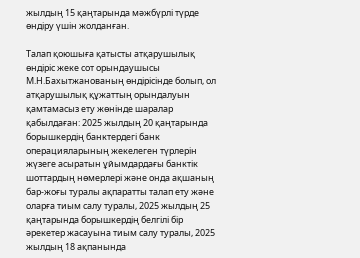жылдың 15 қаңтарында мәжбүрлі түрде өндіру үшін жолданған.

Талап қоюшыға қатысты атқарушылық өндіріс жеке сот орындаушысы М.Н.Бахытжанованың өндірісінде болып, ол атқарушылық құжаттың орындалуын қамтамасыз ету жөнiнде шаралар қабылдаған: 2025 жылдың 20 қаңтарында борышкердің банктердегі банк операцияларының жекелеген түрлерін жүзеге асыратын ұйымдардағы банктік шоттардың нөмерлері және онда ақшаның бар-жоғы туралы ақпаратты талап ету және оларға тиым салу туралы, 2025 жылдың 25 қаңтарында борышкердің белгілі бір әрекетер жасауына тиым салу туралы, 2025 жылдың 18 ақпанында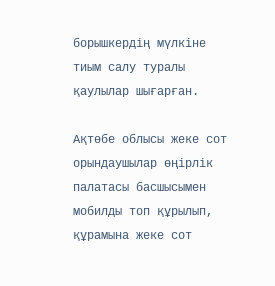борышкердің мүлкіне тиым салу туралы қаулылар шығарған.

Ақтөбе облысы жеке сот орындаушылар өңірлік палатасы басшысымен мобилды топ құрылып, құрамына жеке сот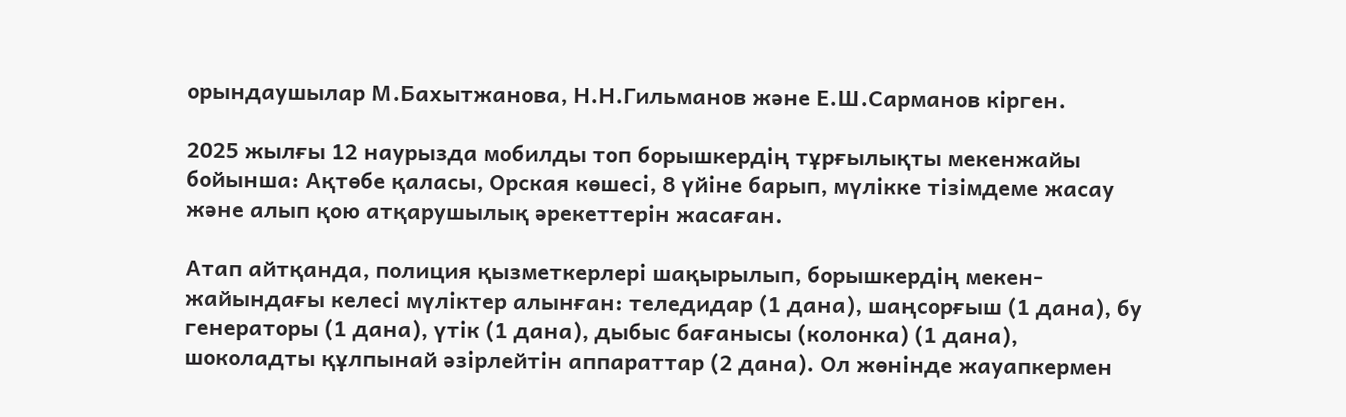орындаушылар М.Бахытжанова, Н.Н.Гильманов және Е.Ш.Сарманов кірген.

2025 жылғы 12 наурызда мобилды топ борышкердің тұрғылықты мекенжайы бойынша: Ақтөбе қаласы, Орская көшесі, 8 үйіне барып, мүлікке тізімдеме жасау және алып қою атқарушылық әрекеттерін жасаған.

Атап айтқанда, полиция қызметкерлері шақырылып, борышкердің мекен-жайындағы келесі мүліктер алынған: теледидар (1 дана), шаңсорғыш (1 дана), бу генераторы (1 дана), үтік (1 дана), дыбыс бағанысы (колонка) (1 дана), шоколадты құлпынай әзірлейтін аппараттар (2 дана). Ол жөнінде жауапкермен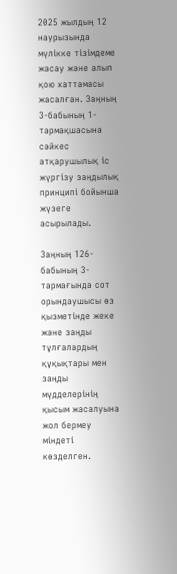2025 жылдың 12 наурызында мүлікке тізімдеме жасау және алып қою хаттамасы жасалған. Заңның 3-бабының 1-тармақшасына сәйкес атқарушылық iс жүргiзу заңдылық принципі бойынша жүзеге асырылады.

Заңның 126-бабының 3-тармағында сот орындаушысы өз қызметінде жеке және заңды тұлғалардың құқықтары мен заңды мүдделерінің қысым жасалуына жол бермеу міндеті көзделген.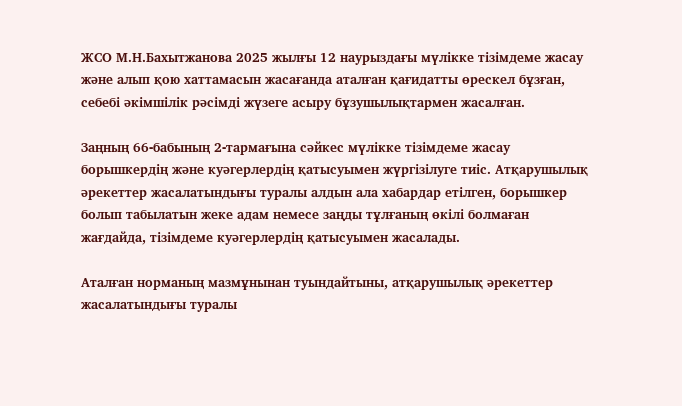ЖСО М.Н.Бахытжанова 2025 жылғы 12 наурыздағы мүлікке тізімдеме жасау және алып қою хаттамасын жасағанда аталған қағидатты өрескел бұзған, себебі әкімшілік рәсімді жүзеге асыру бұзушылықтармен жасалған.

Заңның 66-бабының 2-тармағына сәйкес мүлiкке тiзiмдеме жасау борышкердiң және куәгерлердiң қатысуымен жүргiзiлуге тиiс. Атқарушылық әрекеттер жасалатындығы туралы алдын ала хабардар етілген, борышкер болып табылатын жеке адам немесе заңды тұлғаның өкiлi болмаған жағдайда, тiзiмдеме куәгерлердiң қатысуымен жасалады.

Аталған норманың мазмұнынан туындайтыны, атқарушылық әрекеттер жасалатындығы туралы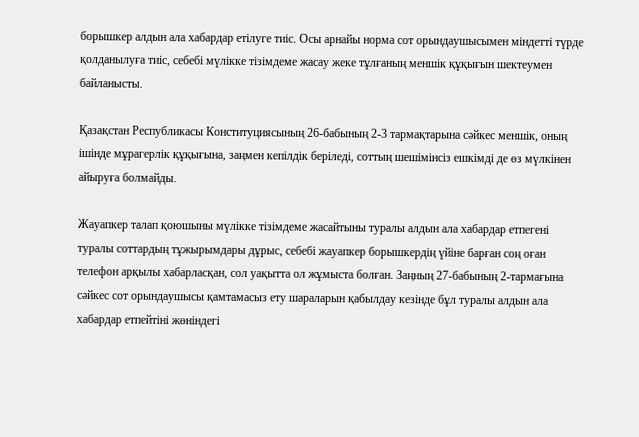борышкер алдын ала хабардар етілуге тиіс. Осы арнайы норма сот орындаушысымен міндетті түрде қолданылуға тиіс, себебі мүлiкке тiзiмдеме жасау жеке тұлғаның меншік құқығын шектеумен байланысты.

Қазақстан Республикасы Конституциясының 26-бабының 2-3 тармақтарына сәйкес меншік, оның ішінде мұрагерлік құқығына, заңмен кепілдік беріледі, соттың шешімінсіз ешкімді де өз мүлкінен айыруға болмайды.

Жауапкер талап қоюшыны мүлiкке тiзiмдеме жасайтыны туралы алдын ала хабардар етпегені туралы соттардың тұжырымдары дұрыс, себебі жауапкер борышкердің үйіне барған соң оған телефон арқылы хабарласқан, сол уақытта ол жұмыста болған. Заңның 27-бабының 2-тармағына сәйкес сот орындаушысы қамтамасыз ету шараларын қабылдау кезінде бұл туралы алдын ала хабардар етпейтіні жөніндегі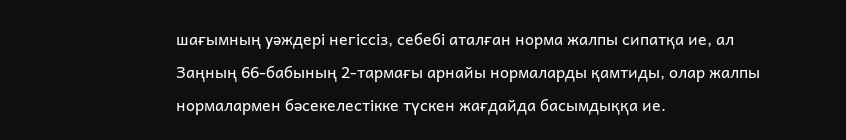шағымның уәждері негіссіз, себебі аталған норма жалпы сипатқа ие, ал Заңның 66-бабының 2-тармағы арнайы нормаларды қамтиды, олар жалпы нормалармен бәсекелестікке түскен жағдайда басымдыққа ие.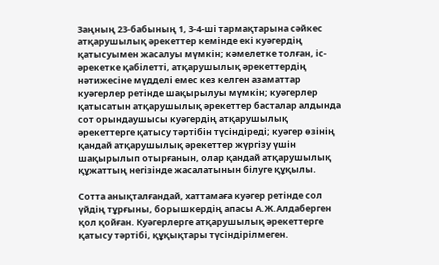Заңның 23-бабының 1, 3-4-ші тармақтарына сәйкес атқарушылық әрекеттер кемiнде екi куәгердің қатысуымен жасалуы мүмкiн; кәмелетке толған, іс-әрекетке қабiлеттi, атқарушылық әрекеттердiң нәтижесiне мүдделi емес кез келген азаматтар куәгерлер ретiнде шақырылуы мүмкiн; куәгерлер қатысатын атқарушылық әрекеттер басталар алдында сот орындаушысы куәгердің атқарушылық әрекеттерге қатысу тәртiбiн түсiндiредi; куәгер өзiнiң қандай атқарушылық әрекеттер жүргiзу үшiн шақырылып отырғанын, олар қандай атқарушылық құжаттың негiзiнде жасалатынын бiлуге құқылы.

Сотта анықталғандай, хаттамаға куәгер ретінде сол үйдің тұрғыны, борышкердің апасы А.Ж.Алдаберген қол қойған. Куәгерлерге атқарушылық әрекеттерге қатысу тәртiбi, құқықтары түсіндірілмеген.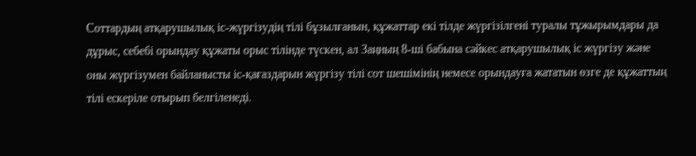Соттардың атқарушылық іс-жүргізудің тілі бұзылғанын, құжаттар екі тілде жүргізілгені туралы тұжырымдары да дұрыс, себебі орындау құжаты орыс тілінде түскен, ал Заңның 8-ші бабына сәйкес атқарушылық іс жүргізу және оны жүргізумен байланысты іс-қағаздарын жүргізу тілі сот шешімінің немесе орындауға жататын өзге де құжаттың тілі ескеріле отырып белгіленеді.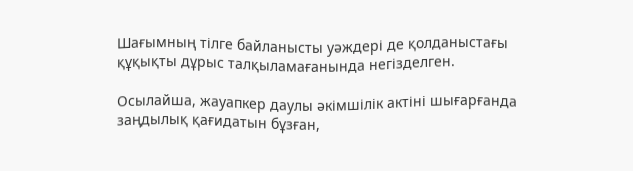Шағымның тілге байланысты уәждері де қолданыстағы құқықты дұрыс талқыламағанында негізделген.

Осылайша, жауапкер даулы әкімшілік актіні шығарғанда заңдылық қағидатын бұзған,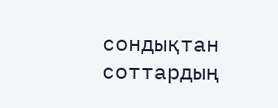сондықтан соттардың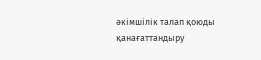әкімшілік талап қоюды қанағаттандыру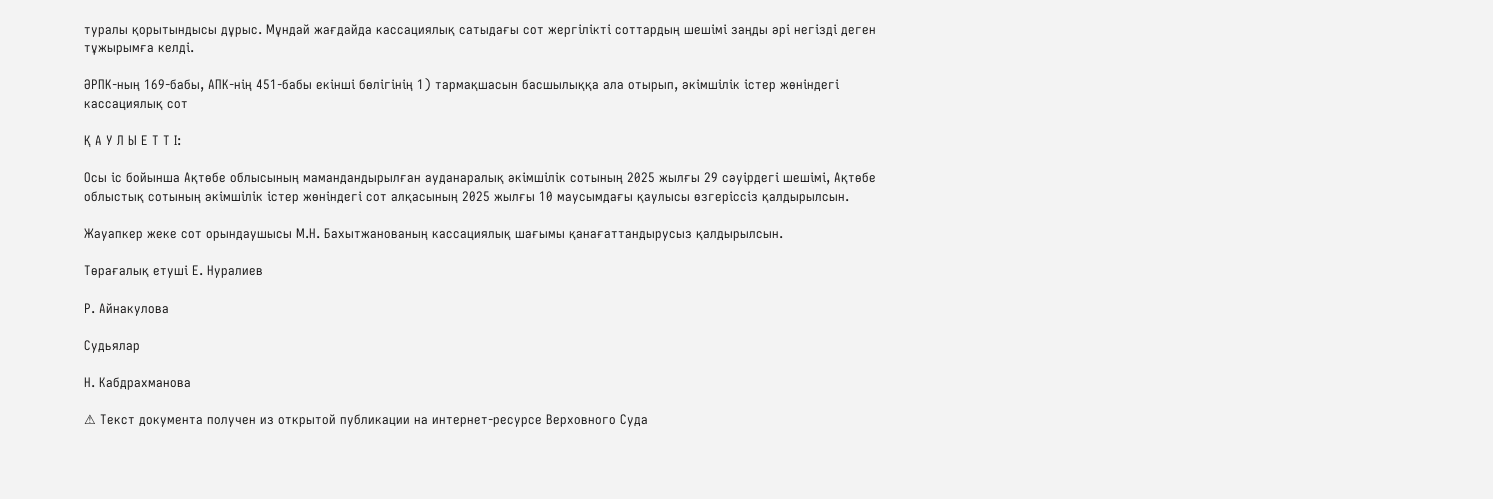туралы қорытындысы дұрыс. Мұндай жағдайда кассациялық сатыдағы сот жергілікті соттардың шешімі заңды әрі негізді деген тұжырымға келді.

ӘРПК-ның 169-бабы, АПК-нің 451-бабы екінші бөлігінің 1) тармақшасын басшылыққа ала отырып, әкімшілік істер жөніндегі кассациялық сот

Қ А У Л Ы Е Т Т І:

Осы іс бойынша Ақтөбе облысының мамандандырылған ауданаралық әкімшілік сотының 2025 жылғы 29 сәуірдегі шешімі, Ақтөбе облыстық сотының әкімшілік істер жөніндегі сот алқасының 2025 жылғы 10 маусымдағы қаулысы өзгеріссіз қалдырылсын.

Жауапкер жеке сот орындаушысы М.Н. Бахытжанованың кассациялық шағымы қанағаттандырусыз қалдырылсын.

Төрағалық етуші Е. Нуралиев

Р. Айнакулова

Судьялар

Н. Кабдрахманова

⚠ Текст документа получен из открытой публикации на интернет-ресурсе Верховного Суда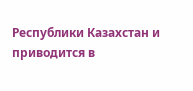Республики Казахстан и приводится в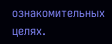ознакомительных целях.